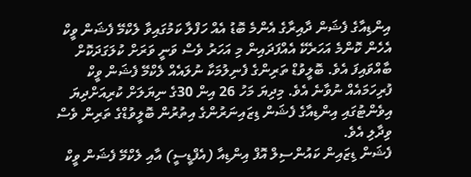އިންޑިއާގެ ފެޝަން ދާއިރާގެ އެންމެ ބޮޑު އެއް ހަފްލާ ކަމުގައިވާ ލެކްމޭ ފެޝަން ވީކް އެހެން ކޮންމެ އަހަރެކޭ އެއްފަދައިން މި އަހަރު ވެސް ވަނީ ވަރަށް ކުލަގަދަކޮށް ބާއްވައިފަ އެވެ. ބޮލީވުޑް ތަރިންގެ ފެނިލުމަކާ ނުލައެއް ލެކްމޭ ފެޝަން ވީކް ފުރިހަމައެއް ނުވާނެ އެވެ. މިދިޔަ މަހު 26 އިން 30ގެ ނިޔަލަށް ކުރިއަށްދިޔަ އިވެންޓުގައި އިންޑިއާގެ ފެޝަން ޑިޒައިނަރުންގެ އިތުރުން ބޮލީވުޑްގެ ތަރިން ވެސް ވިދާލި އެވެ.
ފެޝަން ޑިޒައިން ކައުންސިލް އޮފް އިންޑިއާ (އެފްޑީސީ) އާއި ލެކްމޭ ފެޝަން ވީކް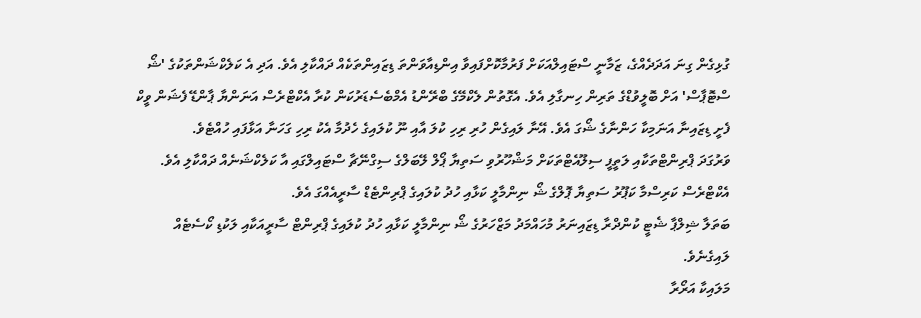ގުޅިގެން ގިނަ އަދަދެއްގެ، ޒަމާނީ ސްޓައިލްއަކަށް ފަރުމާކޮށްފައިވާ އިންޑިއާވަންތަ ޑިޒައިންތަކެއް ދައްކާލި އެވެ. އަދި އެ ކަލެކްޝަންތަކުގެ 'ޝޯ ސްޓޮޕާސް' އަށް ބޮލީވުޑްގެ ތަރިން ހިނގާލި އެވެ. އެގޮތުން ލެކްމޭގެ ބްރޭންޑު އެމްބެސެޑަރުކަން ކުރާ އެކްޓްރެސް އަނަންޔާ ޕާންޑޭ ފެޝަން ވީކް ފެށީ ޑިޒައިނާ އަނަމިކާ ހަންނާގެ ޝޯގަ އެވެ. އޭނާ ލައިގެން ހުރި ރިހި ކުލަ އާއި ނޫ ކުލައިގެ ހެދުމާ އެކު ރިހި ގަހަނާ އަޅާފައި ހުއްޓެވެ.
ވަރުގަދަ ޕްރިންޓްތަކާއި ލަތީފީ ސިލޫއެޓްތަކަށް މަޝްހޫރުވި ސަތިޔާ ޕޯލް ލޭބަލްގެ ސިގްނޭޗާ ސްޓައިލްގައި އާ ކަލެކްޝަނެއް ދައްކާލި އެވެ. އެކްޓްރެސް ކަރިސްމާ ކަޕޫރު ސަތިޔާ ޕޮލްގެ ޝޯ ނިންމާލީ ކަޅާއި ހުދު ކުލައިގެ ޕްރިންޓެޑް ސާރީއެއްގަ އެވެ.
ބަތަލާ ޝިލްޕާ ޝެޓީ ކުންދްރާ ޑިޒައިނަރު މުހައްމަދު މަޒްހަރުގެ ޝޯ ނިންމާލީ ކަޅާއި ހުދު ކުލައިގެ ޕްރިންޓް ސާރީއަކާއި ލަކުޑި ކޯސެޓެއް ލައިގެނެވެ.
މަލައިކާ އަރޯރާ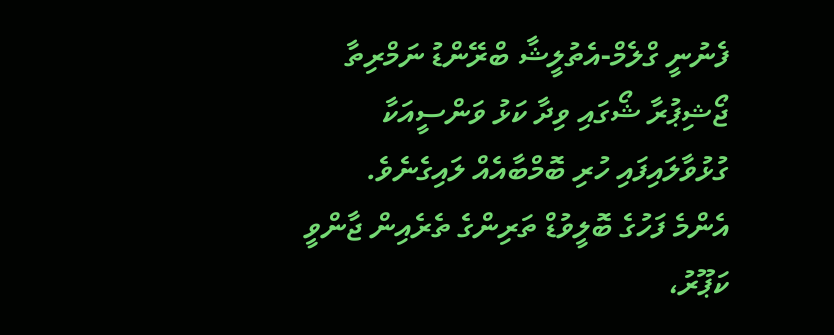ފެނުނީ ގްލެމް-އެތުލީޝާ ބްރޭންޑު ނަމްރިތާ ޖޯޝިޕުރާ ޝޯގައި ވިދާ ކަޅު ވަންސީއަކާ ގުޅުވާލައިފައި ހުރި ބޮމްބާއެއް ލައިގެނެވެ.
އެންމެ ފަހުގެ ބޮލީވުޑް ތަރިންގެ ތެރެއިން ޖާންވީ ކަޕޫރު،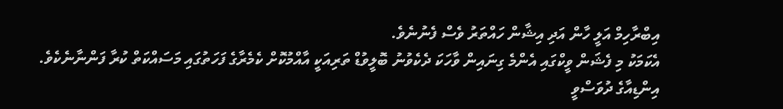އިބްރާހިމް އަލީ ހާން އަދި އިޝާން ހައްތަރު ވެސް ފެނުނެވެ.
އެކަމަކު މި ފެޝަން ވީކްގައި އެންމެ ގިނައިން ވާހަކަ ދެކެވުނު ބޮލީވުޑް ތަރިއަކީ އާއްމުކޮށް ކެމެރާގެ ފަހަތުގައި މަސައްކަތް ކުރާ ފަންނާނެކެވެ. އިންޑިއާގެ ދުވަސްވީ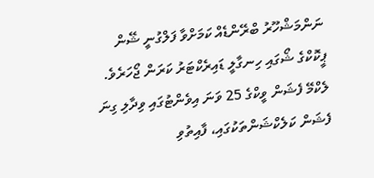ނަންމަޝްހޫރު ބްރޭންޑެއް ކަމަށްވާ ފަލްގުނީ ޝޭން ޕީކޮކްގެ ޝޯގައި ހިނގާލީ ޑައިރެކްޓަރު ކަރަން ޖޯހަރެވެ.
ލެކްމޭ ފެޝަން ވީކްގެ 25 ވަނަ އިވެންޓުގައި ވިދާލި ގިނަ ފެޝަން ކަލެކްޝަންތަކުގައި، ފާއިތުވި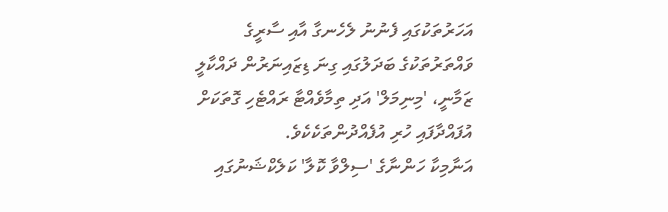އަހަރުތަކުގައި ފެނުނު ލެހެނގާ އާއި ސާރީގެ ވައްތަރުތަކުގެ ބަދަލުގައި ގިނަ ޑިޒައިނަރުން ދައްކާލީ ޒަމާނީ، 'މިނިމަލް' އަދި ތިމާވެއްޓާ ރައްޓެހި ގޮތަކަށް އުފައްދާފައި ހުރި އުފެއްދުންތަކެކެވެ.
އަނާމިކާ ހަންނާގެ 'ސިލްވާ ކޮލާ' ކަލެކްޝަނުގައި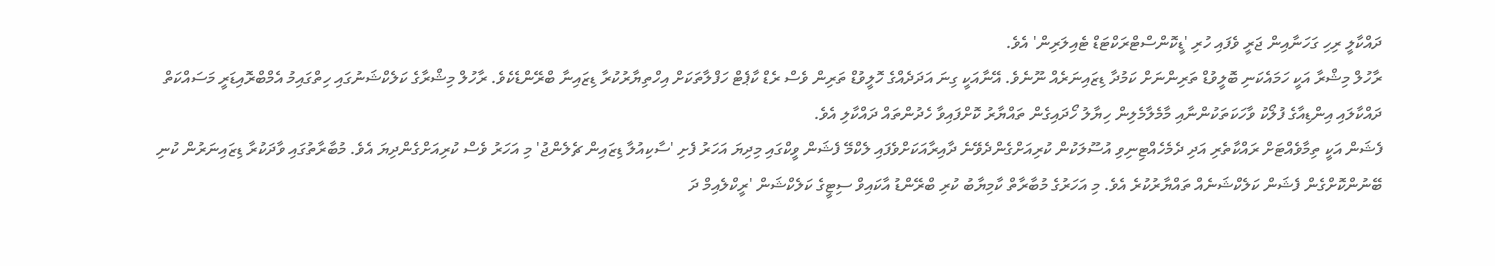ދައްކާލީ ރިހި ގަހަނާއިން ޖަރީ ވެފައި ހުރި 'ޑީކޮންސްޓްރަކްޓަޑް ޓެއިލަރިން' އެވެ.
ރާހުލް މިޝްރާ އަކީ ހަމައެކަނި ބޮލީވުޑް ތަރިންނަށް ކަމުދާ ޑިޒައިނަރެއް ނޫނެވެ. އޭނާއަކީ ގިނަ އަދަދެއްގެ ހޮލީވުޑް ތަރިން ވެސް ރެޑް ކާޕެޓް ހަފްލާތަކަށް އިހްތިޔާރުކުރާ ޑިޒައިނާ ބްރޭންޑެކެވެ. ރާހުލް މިޝްރާގެ ކަލެކްޝަނުގައި ހިތްގައިމު އެމްބްރޮއިޑަރީ މަސައްކަތް ދައްކާލައި އިންޑިއާގެ ފުލޯކު ވާހަކަތަކުންނާއި މާމެލާމެލިން ހިޔާލު ހޯދައިގެން ތައްޔާރު ކޮށްފައިވާ ހެދުންތައް ދައްކާލި އެވެ.
ފެޝަން އަކީ ތިމާވެއްޓަށް ރައްކާތެރި އަދި ދެމެހެއްޓިނިވި އުސޫލަކުން ކުރިއަށްގެންދެވޭނެ ދާއިރާއަކަށްވެފައި ލެކްމޭ ފެޝަން ވީކްގައި މިދިޔަ އަހަރު ފެށި 'ސާކިއުލާ ޑިޒައިން ޗެލެންޖު' މި އަހަރު ވެސް ކުރިއަށްގެންދިޔަ އެވެ. މުބާރާތުގައި ވާދަކުރާ ޑިޒައިނަރުން ކުނި ބޭނުންކޮށްގެން ފެޝަން ކަލެކްޝަނެއް ތައްޔާރުކުރެ އެވެ. މި އަހަރުގެ މުބާރާތް ކާމިޔާބު ކުރި ބްރޭންޑު އާކައިވް ސިޓީގެ ކަލެކްޝަން 'ރީކްލެއިމް ދަ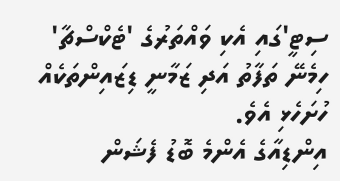ސިޓީ'ގައި އެކި ވައްތަރުގެ 'ޓެކްސްޗާ' ހިމެނޭ ތަފާތު އަދި ޒަމާނީ ޑިޒައިންތަކެއް ހުށަހެޅި އެވެ.
އިންޑިއާގެ އެންމެ ބޮޑު ފެޝަން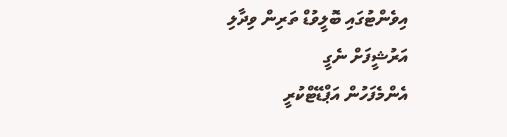އިވެންޓުގައި ބޮލީވުޑް ތަރިން ވިދާލި
އަރުޝީފަށް ނެގީ
އެންމެފަހުން އަޕްޑޭޓްކުރީ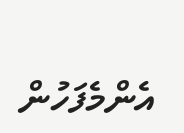އެންމެފަހުން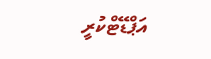އަޕްޑޭޓްކުރީ